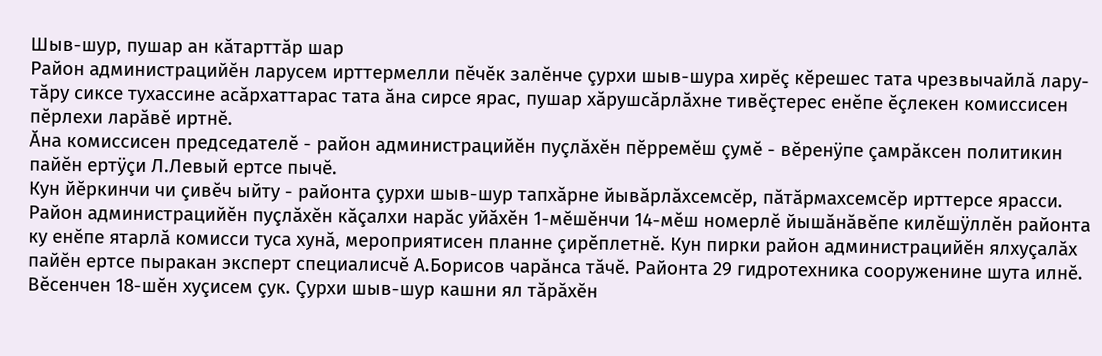Шыв-шур, пушар ан кăтарттăр шар
Район администрацийĕн ларусем ирттермелли пĕчĕк залĕнче çурхи шыв-шура хирĕç кĕрешес тата чрезвычайлă лару-тăру сиксе тухассине асăрхаттарас тата ăна сирсе ярас, пушар хăрушсăрлăхне тивĕçтерес енĕпе ĕçлекен комиссисен пĕрлехи ларăвĕ иртнĕ.
Ăна комиссисен председателĕ - район администрацийĕн пуçлăхĕн пĕрремĕш çумĕ - вĕренÿпе çамрăксен политикин пайĕн ертÿçи Л.Левый ертсе пычĕ.
Кун йĕркинчи чи çивĕч ыйту - районта çурхи шыв-шур тапхăрне йывăрлăхсемсĕр, пăтăрмахсемсĕр ирттерсе ярасси. Район администрацийĕн пуçлăхĕн кăçалхи нарăс уйăхĕн 1-мĕшĕнчи 14-мĕш номерлĕ йышăнăвĕпе килĕшÿллĕн районта ку енĕпе ятарлă комисси туса хунă, мероприятисен планне çирĕплетнĕ. Кун пирки район администрацийĕн ялхуçалăх пайĕн ертсе пыракан эксперт специалисчĕ А.Борисов чарăнса тăчĕ. Районта 29 гидротехника сооруженине шута илнĕ. Вĕсенчен 18-шĕн хуçисем çук. Çурхи шыв-шур кашни ял тăрăхĕн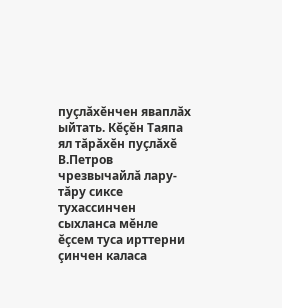пуçлăхĕнчен яваплăх ыйтать. Кĕçĕн Таяпа ял тăрăхĕн пуçлăхĕ В.Петров чрезвычайлă лару-тăру сиксе тухассинчен сыхланса мĕнле ĕçсем туса ирттерни çинчен каласа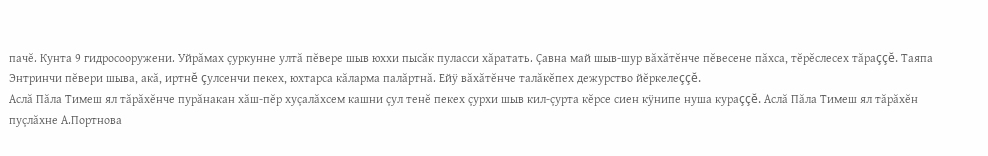пачĕ. Кунта 9 гидросооружени. Уйрăмах çуркунне ултă пĕвере шыв юххи пысăк пуласси хăратать. Çавна май шыв-шур вăхăтĕнче пĕвесене пăхса, тĕрĕслесех тăраççĕ. Таяпа Энтринчи пĕвери шыва, акă, иртнĕ çулсенчи пекех, юхтарса кăларма палăртнă. Ейÿ вăхăтĕнче талăкĕпех дежурство йĕркелеççĕ.
Аслă Пăла Тимеш ял тăрăхĕнче пурăнакан хăш-пĕр хуçалăхсем кашни çул тенĕ пекех çурхи шыв кил-çурта кĕрсе сиен кÿнипе нуша кураççĕ. Аслă Пăла Тимеш ял тăрăхĕн пуçлăхне А.Портнова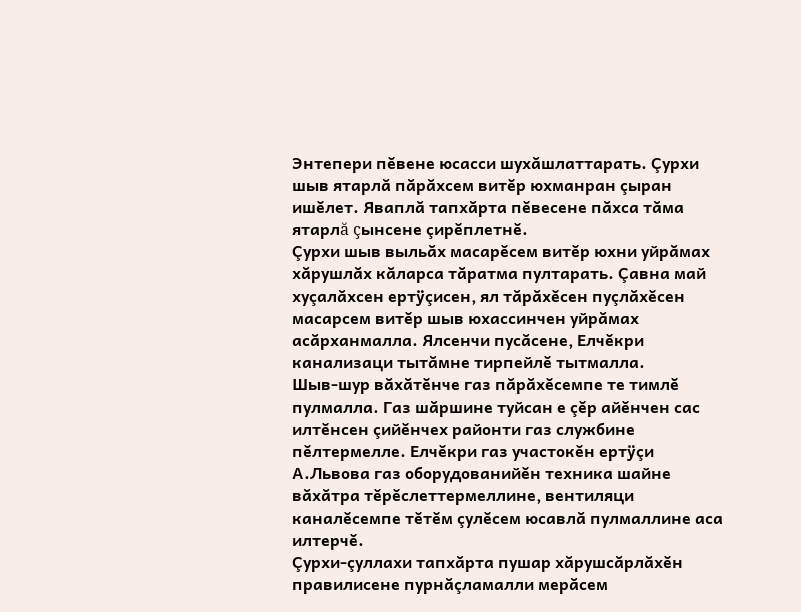Энтепери пĕвене юсасси шухăшлаттарать. Çурхи шыв ятарлă пăрăхсем витĕр юхманран çыран ишĕлет. Яваплă тапхăрта пĕвесене пăхса тăма ятарлă çынсене çирĕплетнĕ.
Çурхи шыв выльăх масарĕсем витĕр юхни уйрăмах хăрушлăх кăларса тăратма пултарать. Çавна май хуçалăхсен ертÿçисен, ял тăрăхĕсен пуçлăхĕсен масарсем витĕр шыв юхассинчен уйрăмах асăрханмалла. Ялсенчи пусăсене, Елчĕкри канализаци тытăмне тирпейлĕ тытмалла.
Шыв-шур вăхăтĕнче газ пăрăхĕсемпе те тимлĕ пулмалла. Газ шăршине туйсан е çĕр айĕнчен сас илтĕнсен çийĕнчех районти газ службине пĕлтермелле. Елчĕкри газ участокĕн ертÿçи А.Львова газ оборудованийĕн техника шайне вăхăтра тĕрĕслеттермеллине, вентиляци каналĕсемпе тĕтĕм çулĕсем юсавлă пулмаллине аса илтерчĕ.
Çурхи-çуллахи тапхăрта пушар хăрушсăрлăхĕн правилисене пурнăçламалли мерăсем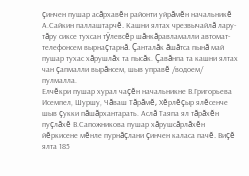çинчен пушар асăрхавĕн районти уйрăмĕн начальникĕ А.Сайкин паллаштарчĕ. Кашни ялтах чрезвычайлă лару-тăру сиксе тухсан тÿлевсĕр шăнкăравламалли автомат-телефонсем вырнаçтарнă. Çанталăк ăшăтса пынă май пушар тухас хăрушлăх та пысăк. Çавăнпа та кашни ялтах чан çапмалли вырăнсем, шыв управĕ /водоем/ пулмалла.
Елчĕкри пушар хурал чаçĕн начальникне В.Григорьева Исемпел, Шуршу, Чăваш Тăрăмĕ, Хĕрлĕçыр ялĕсенче шыв çукки пăшăрхантарать. Аслă Таяпа ял тăрăхĕн пуçлăхĕ В.Сапожникова пушар хăрушсăрлăхĕн йĕркисене мĕнле пурнăçлани çинчен каласа пачĕ. Виçĕ ялта 185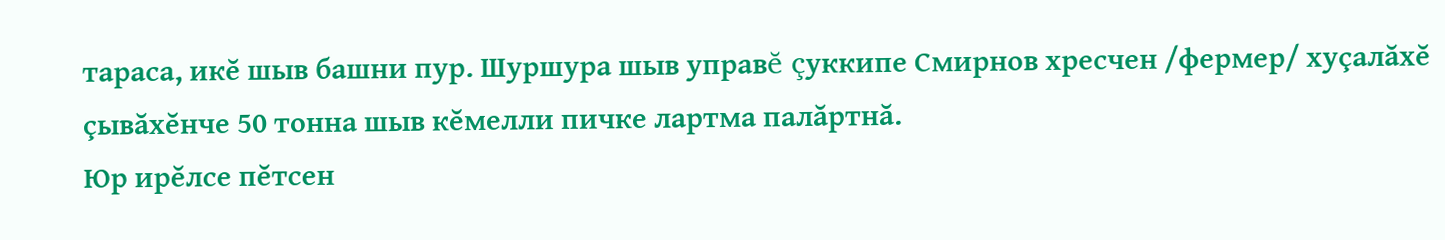тараса, икĕ шыв башни пур. Шуршура шыв управĕ çуккипе Смирнов хресчен /фермер/ хуçалăхĕ çывăхĕнче 50 тонна шыв кĕмелли пичке лартма палăртнă.
Юр ирĕлсе пĕтсен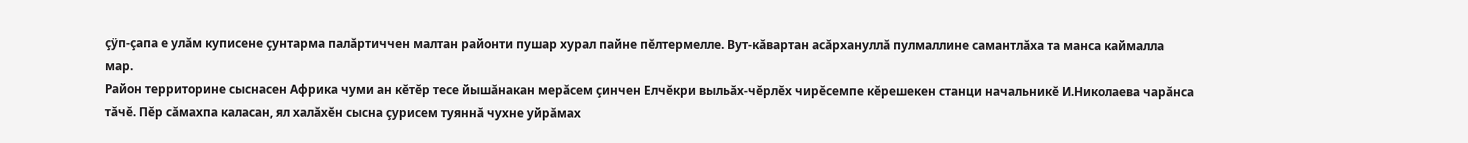çÿп-çапа е улăм куписене çунтарма палăртиччен малтан районти пушар хурал пайне пĕлтермелле. Вут-кăвартан асăрхануллă пулмаллине самантлăха та манса каймалла мар.
Район территорине сыснасен Африка чуми ан кĕтĕр тесе йышăнакан мерăсем çинчен Елчĕкри выльăх-чĕрлĕх чирĕсемпе кĕрешекен станци начальникĕ И.Николаева чарăнса тăчĕ. Пĕр сăмахпа каласан, ял халăхĕн сысна çурисем туяннă чухне уйрăмах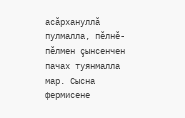асăрхануллă пулмалла, пĕлнĕ-пĕлмен çынсенчен пачах туянмалла мар. Сысна фермисене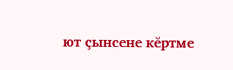ют çынсене кĕртме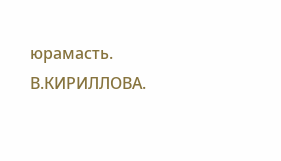юрамасть.
В.КИРИЛЛОВА.